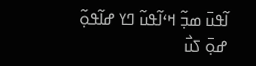ߊ߬ߟߎ߫ ߘߏ߲߬ ߞߵߊ߬ߟߎ߬ ߣߌ ߝߊ߬ߟߋ߲߬ ߝߋ߲߫ ߖߎ߯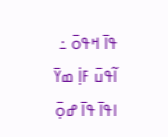ߟߊ߫ ߞߟߋ߫ ߸ ߊ߬ߟߎ߫ ߓߊ߲߭ ߘߌ߫ ߊߟߊ߫ ߟߊ߫ ߝߋ߲߫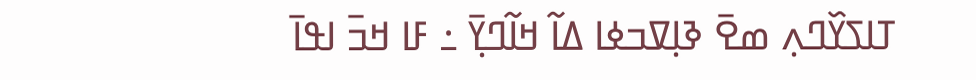ߠߊߖߌ߰ߣߍ߲ ߘߐ߫ ߢߊ߲ߜߏߦߊ ߡߊ߬ ߞߊ߬ߣߌ߲߫ ߸ ߓߊ ߞߏ߫ ߊߟߊ߫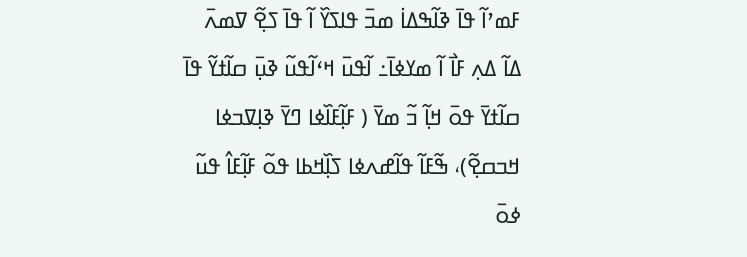ߓߘߴߊ߬ ߟߊ߫ ߢߊ߬ߒߡߊ߭ ߘߏ߫ ߟߊߖߌ߰ ߊ߬ ߟߊ߫ ߖߐ߲߬ ߜߘߍ߫ ߡߊ߬ ߡߍ߲ ߓߊ߯ ߊ߬ ߘߌߦߊ߫߸ ߊ߬ߟߎ߫ ߞߵߊ߬ߟߎ߬ ߢߎ߲߫ ߛߊ߬ߙߌ߬ ߟߊ߫ ߛߊ߬ߙߌ߫ ߟߋ߫ ߞߊ߲߬ ߏ߬ ߘߌ߫ ( ߓߊ߲߬ߓߊ߰ߦߊ ߣߌ߫ ߢߊ߲ߜߏߦߊ ߞߏߛߐ߲߬)، ߒ߬ߓߊ߬ ߟߊ߬ߝߍߦߊ ߖߊ߲߰ߞߕߊ ߟߋ߬ ߓߊ߲߬ߓߊ߮ ߟߎ߬ ߦߋ߫